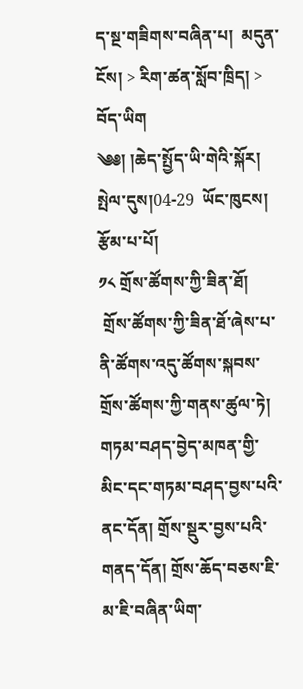ད་སྔ་གཟིགས་བཞིན་པ།  མདུན་ངོས། > རིག་ཚན་སློབ་ཁྲིད། > བོད་ཡིག
༄༅། །ཆེད་སྤྱོད་ཡི་གེའི་སྐོར།
སྤེལ་དུས།04-29  ཡོང་ཁུངས།  རྩོམ་པ་པོ།
༡༨ གྲོས་ཚོགས་ཀྱི་ཟིན་ཐོ།
 གྲོས་ཚོགས་ཀྱི་ཟིན་ཐོ་ཞེས་པ་ནི་ཚོགས་འདུ་ཚོགས་སྐབས་གྲོས་ཚོགས་ཀྱི་གནས་ཚུལ་ཏེ། གཏམ་བཤད་བྱེད་མཁན་གྱི་མིང་དང་གཏམ་བཤད་བྱས་པའི་ནང་དོན། གྲོས་སྡུར་བྱས་པའི་གནད་དོན། གྲོས་ཆོད་བཅས་ཇི་མ་ཇི་བཞིན་ཡིག་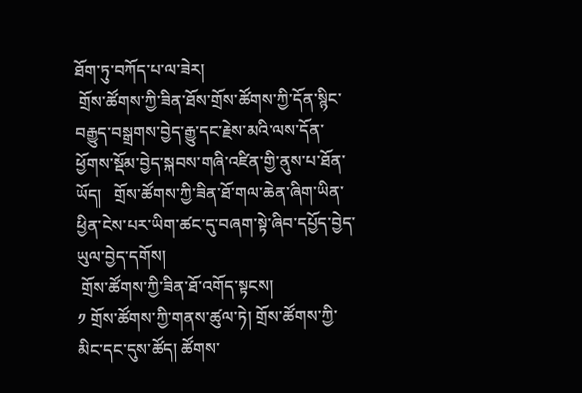ཐོག་ཏུ་བཀོད་པ་ལ་ཟེར།
 གྲོས་ཚོགས་ཀྱི་ཟིན་ཐོས་གྲོས་ཚོགས་ཀྱི་དོན་སྙིང་བརྒྱུད་བསྒྲགས་བྱེད་རྒྱུ་དང་རྗེས་མའི་ལས་དོན་ཕྱོགས་སྡོམ་བྱེད་སྐབས་གཞི་འཛིན་གྱི་ནུས་པ་ཐོན་ཡོད།   གྲོས་ཚོགས་ཀྱི་ཟིན་ཐོ་གལ་ཆེན་ཞིག་ཡིན་ཕྱིན་ངེས་པར་ཡིག་ཚང་དུ་བཞག་སྟེ་ཞིབ་དཔྱོད་བྱེད་ཡུལ་བྱེད་དགོས།
 གྲོས་ཚོགས་ཀྱི་ཟིན་ཐོ་འགོད་སྟངས།
༡ གྲོས་ཚོགས་ཀྱི་གནས་ཚུལ་ཏེ། གྲོས་ཚོགས་ཀྱི་མིང་དང་དུས་ཚོད། ཚོགས་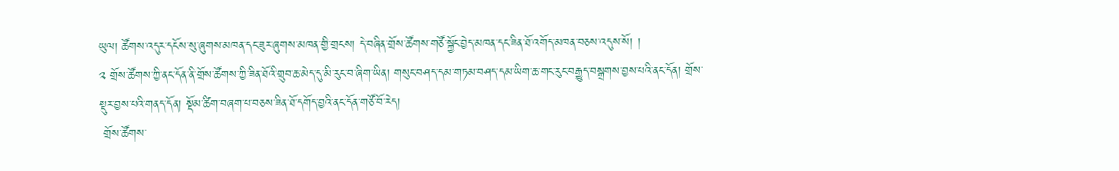ཡུལ། ཚོགས་འདུར་དངོས་སུ་ཞུགས་མཁན་དང་ཟུར་ཞུགས་མཁན་གྱི་གྲངས། དེ་བཞིན་གྲོས་ཚོགས་གཙོ་སྐྱོང་བྱེད་མཁན་དང་ཟིན་ཐོ་འགོད་མཁན་བཅས་འདུས་སོ། །
༢ གྲོས་ཚོགས་ཀྱི་ནང་དོན་ནི་གྲོས་ཚོགས་ཀྱི་ཟིན་ཐོའི་གྲུབ་ཆ་མེད་དུ་མི་རུང་བ་ཞིག་ཡིན། གསུང་བཤད་དམ་གཏམ་བཤད་དམ་ཡིག་ཆ་གང་རུང་བརྒྱུད་བསྒྲགས་བྱས་པའི་ནང་དོན། གྲོས་སྡུར་བྱས་པའི་གནད་དོན། སྡོམ་ཚིག་བཞག་པ་བཅས་ཟིན་ཐོ་དགོད་བྱའི་ནང་དོན་གཙོ་བོ་རེད།
 གྲོས་ཚོགས་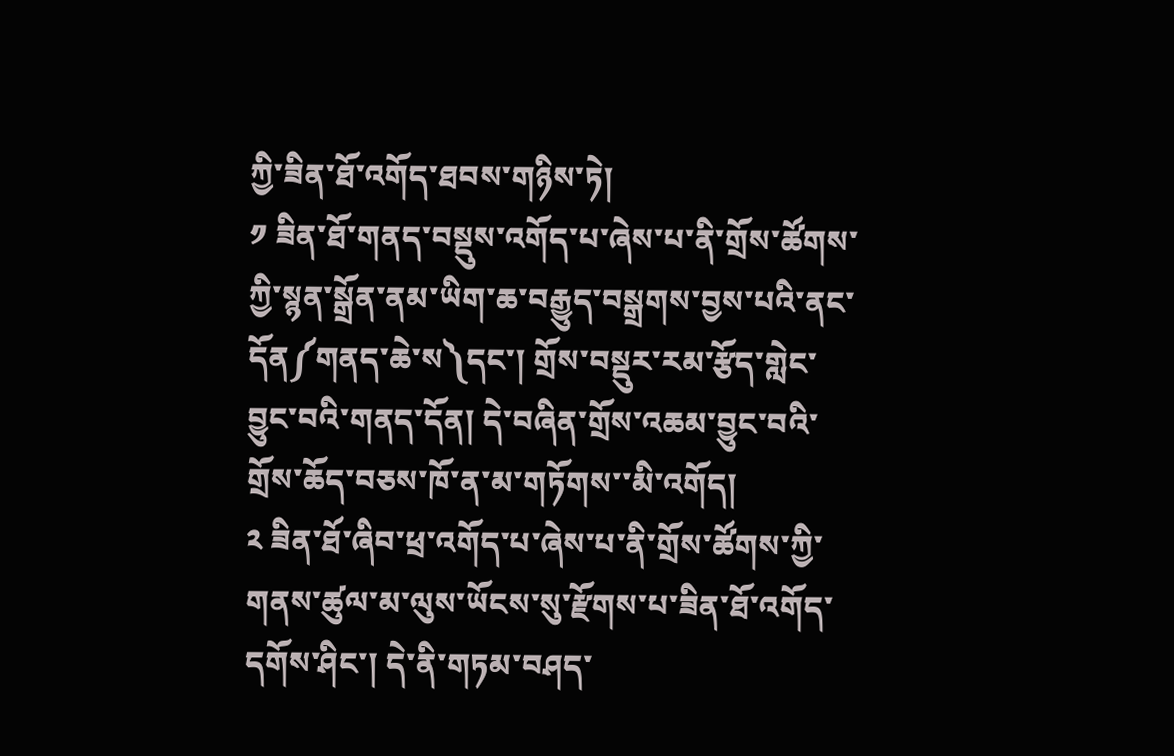ཀྱི་ཟིན་ཐོ་འགོད་ཐབས་གཉིས་ཏེ།
༡ ཟིན་ཐོ་གནད་བསྡུས་འགོད་པ་ཞེས་པ་ནི་གྲོས་ཚོགས་ཀྱི་སྙན་སྒྲོན་ནམ་ཡིག་ཆ་བརྒྱུད་བསྒྲགས་བྱས་པའི་ནང་དོན༼གནད་ཆེ་ས༽དང་། གྲོས་བསྡུར་རམ་རྩོད་གླེང་བྱུང་བའི་གནད་དོན། དེ་བཞིན་གྲོས་འཆམ་བྱུང་བའི་གྲོས་ཆོད་བཅས་ཁོ་ན་མ་གཏོགས་་མི་འགོད།
༢ ཟིན་ཐོ་ཞིབ་ཕྲ་འགོད་པ་ཞེས་པ་ནི་གྲོས་ཚོགས་ཀྱི་གནས་ཚུལ་མ་ལུས་ཡོངས་སུ་རྫོགས་པ་ཟིན་ཐོ་འགོད་དགོས་ཤིང་། དེ་ནི་གཏམ་བཤད་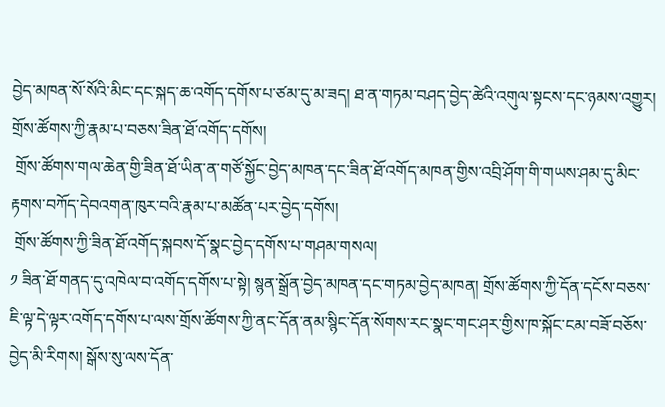བྱེད་མཁན་སོ་སོའི་མིང་དང་སྐད་ཆ་འགོད་དགོས་པ་ཙམ་དུ་མ་ཟད། ཐ་ན་གཏམ་བཤད་བྱེད་ཚེའི་འགུལ་སྟངས་དང་ཉམས་འགྱུར། གྲོས་ཚོགས་ཀྱི་རྣམ་པ་བཅས་ཟིན་ཐོ་འགོད་དགོས།
 གྲོས་ཚོགས་གལ་ཆེན་གྱི་ཟིན་ཐོ་ཡིན་ན་གཙོ་སྐྱོང་བྱེད་མཁན་དང་ཟིན་ཐོ་འགོད་མཁན་གྱིས་འབྲི་ཤོག་གི་གཡས་ཤམ་དུ་མིང་རྟགས་བཀོད་དེབའགན་ཁུར་བའི་རྣམ་པ་མཚོན་པར་བྱེད་དགོས།
 གྲོས་ཚོགས་ཀྱི་ཟིན་ཐོ་འགོད་སྐབས་དོ་སྣང་བྱེད་དགོས་པ་གཤམ་གསལ།
༡ ཟིན་ཐོ་གནད་དུ་འཁེལ་བ་འགོད་དགོས་པ་སྟེ། སྙན་སྒྲོན་བྱེད་མཁན་དང་གཏམ་བྱེད་མཁན། གྲོས་ཚོགས་ཀྱི་དོན་དངོས་བཅས་ཇི་ལྟ་དེ་ལྟར་འགོད་དགོས་པ་ལས་གྲོས་ཚོགས་ཀྱི་ནང་དོན་ནམ་སྙིང་དོན་སོགས་རང་སྣང་གང་ཤར་གྱིས་ཁ་སྐོང་ངམ་བཟོ་བཅོས་བྱེད་མི་རིགས། སྒོས་སུ་ལས་དོན་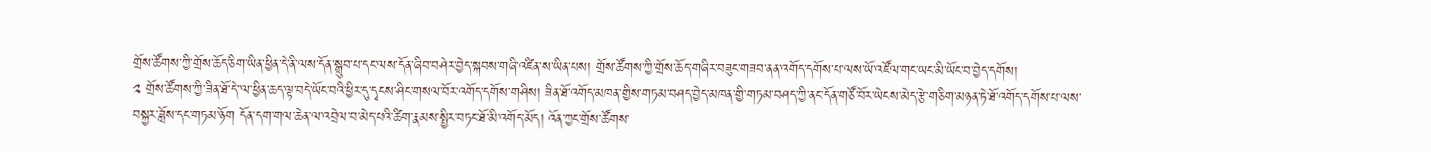གྲོས་ཚོགས་ཀྱི་གྲོས་ཆོད་ཅིག་ཡིན་ཕྱིན་དེ་ནི་ལས་དོན་སྒྲུབ་པ་དང་ལས་དོན་ཞིབ་བཤེར་བྱེད་སྐབས་གཞི་འཛིན་ས་ཡིན་པས། གྲོས་ཚོགས་ཀྱི་གྲོས་ཆོད་གཞིར་བཟུང་གཟབ་ནན་འགོད་དགོས་པ་ལས་ཡོ་འཛོལ་གང་ཡང་མི་ཡོང་བ་བྱེད་དགོས།
༢ གྲོས་ཚོགས་ཀྱི་ཟིན་ཐོ་དེ་་ལ་ཕྱིན་ཆད་ལྟ་བདེ་ཡོང་བའི་ཕྱིར་དུ་དྭངས་ཤིང་གསལ་བོར་འགོད་དགོས་གཤིས། ཟིན་ཐོ་འགོད་མཁན་གྱིས་གཏམ་བཤད་བྱེད་མཁན་གྱི་གཏམ་བཤད་ཀྱི་ནང་དོན་གཙོ་བོར་ཡེངས་མེད་རྩེ་གཅིག་མཉན་ཏེ་ཐོ་འགོད་དགོས་པ་ལས་བསྐྱར་ཟློས་དང་གཏམ་ཉོག དོན་དག་གལ་ཆེན་ལ་འབྲེལ་བ་མེད་པའི་ཚིག་རྣམས་སྤྱིར་བཏང་ཐོ་མི་འགོད་མོད། འོན་ཀྱང་གྲོས་ཚོགས་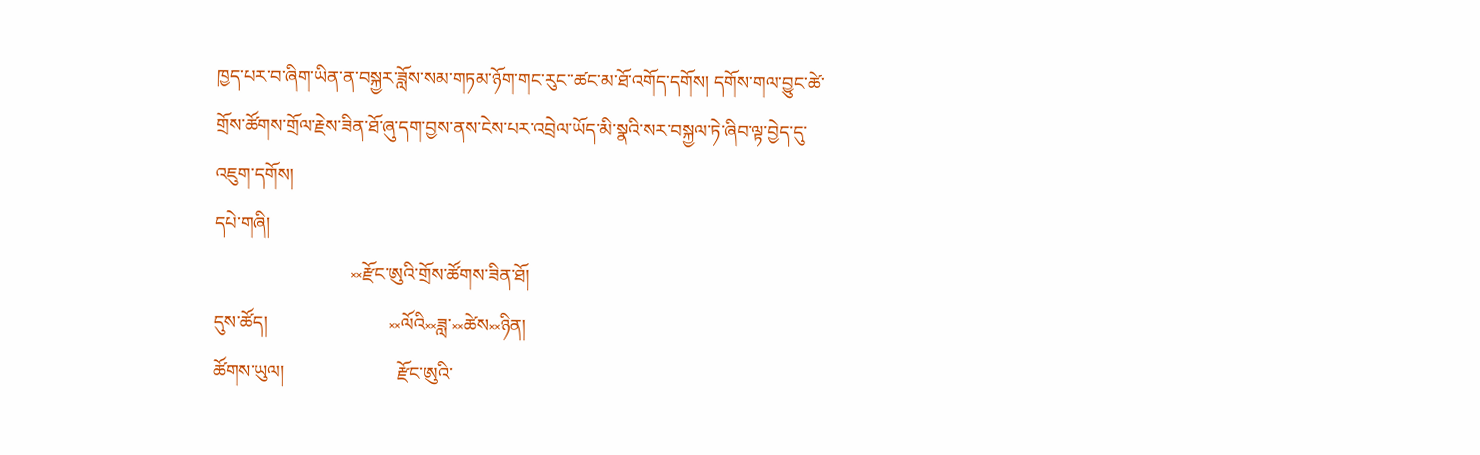ཁྱད་པར་བ་ཞིག་ཡིན་ན་བསྐྱར་ཟློས་སམ་གཏམ་ཉོག་གང་རུང་་ཚང་མ་ཐོ་འགོད་དགོས། དགོས་གལ་བྱུང་ཚེ་གྲོས་ཚོགས་གྲོལ་རྗེས་ཟིན་ཐོ་ཞུ་དག་བྱས་ནས་ངེས་པར་འབྲེལ་ཡོད་མི་སྣའི་སར་བསྐྱལ་ཏེ་ཞིབ་ལྟ་བྱེད་དུ་འཇུག་དགོས།
དཔེ་གཞི།
                             ༞རྫོང་ཨུའི་གྲོས་ཚོགས་ཟིན་ཐོ།
དུས་ཚོད།                          ༞ལོའི༞ཟླ་༞ཚེས༞ཉིན།
ཚོགས་ཡུལ།                        རྫོང་ཨུའི་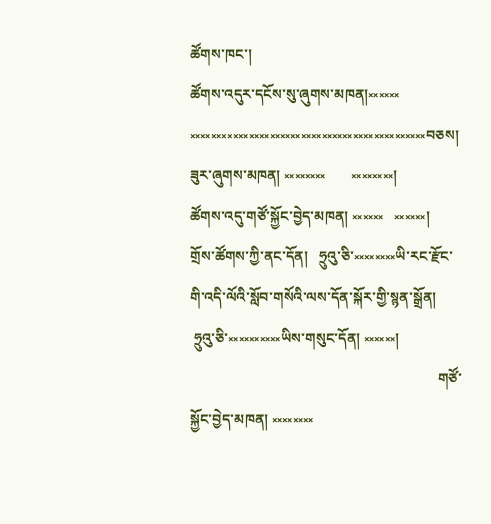ཚོགས་ཁང་།
ཚོགས་འདུར་དངོས་སུ་ཞུགས་མཁན།༞༞༞ ༞༞༞༝༝༝༞༞༞༞༞༞༞༞༞༞༞༞༞༞༞༞༞༞བཅས།
ཟུར་ཞུགས་མཁན། ༞༞༞༞       ༞༞༞༞།
ཚོགས་འདུ་གཙོ་སྐྱོང་བྱེད་མཁན། ༞༞༞   ༞༞༞།
གྲོས་ཚོགས་ཀྱི་ནང་དོན།   ཧྲུའུ་ཅི་༞༞༞༞ཡི་རང་རྫོང་གི་འདི་ལོའི་སློབ་གསོའི་ལས་དོན་སྐོར་གྱི་སྙན་སྒྲོན།
 ཧྲུའུ་ཅི་༞༞༞༞༞ཡིས་གསུང་དོན། ༞༞༞།
                                                                    གཙོ་སྐྱོང་བྱེད་མཁན། ༞༞༞༞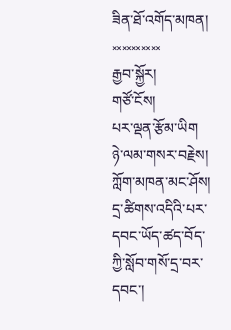ཟིན་ཐོ་འགོད་མཁན། ༞༞༞༞༞
རྒྱབ་སྐྱོར།
གཙོ་ངོས།
པར་ལྡན་རྩོམ་ཡིག
ཉེ་ལམ་གསར་བརྗེས།
ཀློག་མཁན་མང་ཤོས།
དྲ་ཚིགས་འདིའི་པར་དབང་ཡོད་ཚད་བོད་ཀྱི་སློབ་གསོ་དྲ་བར་དབང་།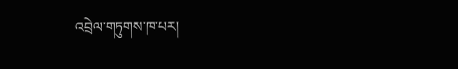འབྲེལ་གཏུགས་ཁ་པར།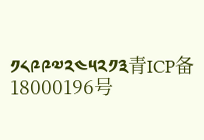༡༨༩༩༧༢༤༥༢༡༣青ICP备18000196号